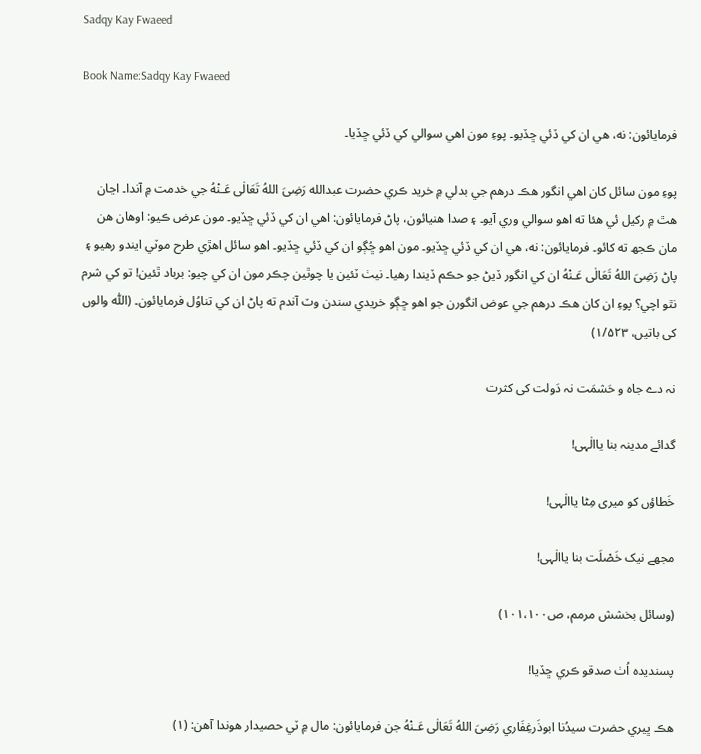Sadqy Kay Fwaeed

Book Name:Sadqy Kay Fwaeed

فرمايائون: نه، هي ان کي ڏئي ڇڏيو۔ پوءِ مون اهي سوالي کي ڏئي ڇڏيا۔

پوءِ مون سائل کان اهي انگور هڪ درهم جي بدلي ۾ خريد ڪري حضرت عبدالله رَضِىَ اللهُ تَعَالٰی عَـنْهُ جي خدمت ۾ آندا۔ اڃان هٿ ۾ رکيل ئي هئا ته اهو سوالي وري آيو۔ ۽ صدا هنيائون، پاڻ فرمايائون: اهي ان کي ڏئي ڇڏيو۔ مون عرض ڪيو: اوهان هن مان ڪجھ ته کائو۔ فرمايائون: نه، هي ان کي ڏئي ڇڏيو۔ مون اهو ڇُڳو ان کي ڏئي ڇڏيو۔ اهو سائل اهڙي طرح موٽي ايندو رهيو ۽ پاڻ رَضِىَ اللهُ تَعَالٰی عَـنْهُ ان کي انگور ڏيڻ جو حڪم ڏيندا رهيا۔ نيٺ ٽئين يا چوٿين چڪر مون ان کي چيو: برباد ٿئين! تو کي شرم نٿو اچي؟ پوءِ ان کان هڪ درهم جي عوض انگورن جو اهو ڇڳو خريدي سندن وٽ آندم ته پاڻ ان کي تناوُل فرمايائون۔ (اللّٰه والوں کی باتيں، ۱/۵۲۳)

نہ دے جاہ و حَشمَت نہ دَولت کی کثرت

گدائے مدینہ بنا یاالٰہی!

خَطاؤں کو میری مِٹا یاالٰہی!

مجھے نیک خَصْلَت بنا یاالٰہی!

(وسائل بخشش مرمم، ص۱۰۱،۱۰۰)

پسنديده اُٺ صدقو ڪري ڇڏيا!

هڪ ڀيري حضرت سيدُنا ابوذَرغِفَاري رَضِىَ اللهُ تَعَالٰی عَـنْهُ جن فرمايائون: مال ۾ ٽي حصيدار هوندا آهن: (۱)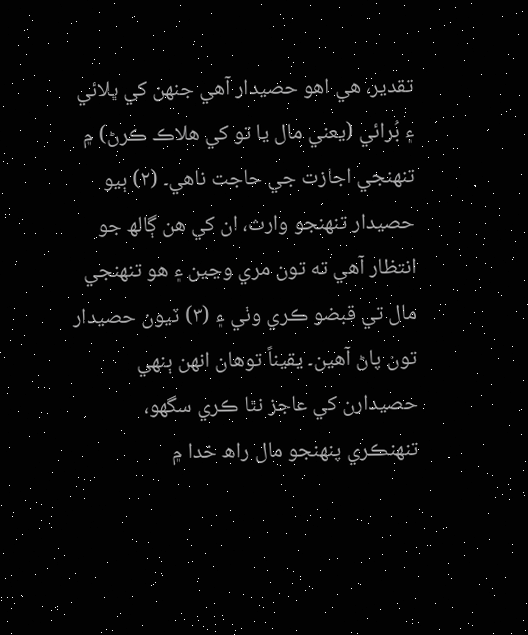تقدير، هي اهو حصيدار آهي جنهن کي ڀلائي ۽ بُرائي (يعني مال يا تو کي هلاڪ ڪرڻ) ۾ تنهنجي اجازت جي حاجت ناهي۔ (۲) ٻيو حصيدار تنهنجو وارث، ان کي هن ڳالھ جو انتظار آهي ته تون مري وڃين ۽ هو تنهنجي مال تي قبضو ڪري وٺي ۽ (۳) ٽيون حصيدار تون پاڻ آهين۔ يقيناً توهان انهن ٻنهي حصيدارن کي عاجز نٿا ڪري سگھو، تنهنڪري پنهنجو مال راھ خدا ۾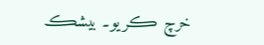خرچ ڪريو۔ بيشڪ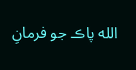الله پاڪ جو فرمانِ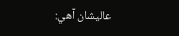عاليشان آهي: